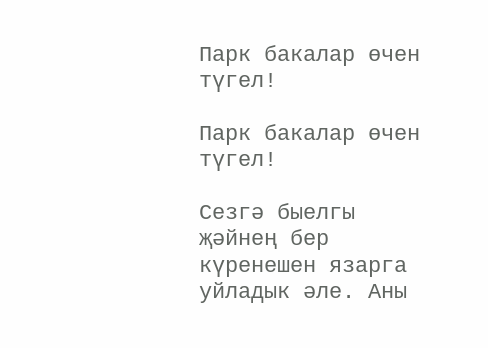Парк бакалар өчен түгел!

Парк бакалар өчен түгел!

Сезгә быелгы җәйнең бер күренешен язарга уйладык әле. Аны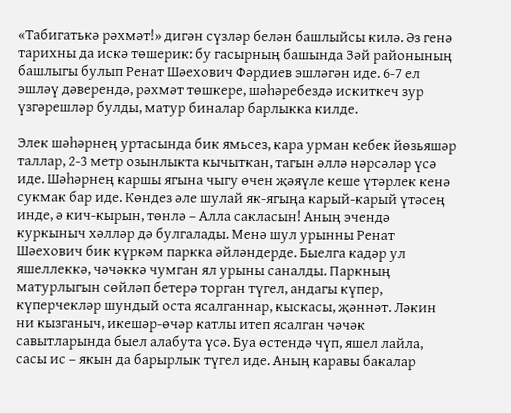«Табигатькә рәхмәт!» дигән сүзләр белән башлыйсы килә. Әз генә тарихны да искә төшерик: бу гасырның башында Зәй районының башлыгы булып Ренат Шәехович Фәрдиев эшләгән иде. 6-7 ел эшләү дәверендә, рәхмәт төшкере, шәһәребездә искиткеч зур үзгәрешләр булды, матур биналар барлыкка килде.

Элек шәһәрнең уртасында бик ямьсез, кара урман кебек йөзьяшәр таллар, 2-3 метр озынлыкта кычыткан, тагын әллә нәрсәләр үсә иде. Шәһәрнең каршы ягына чыгу өчен җәяүле кеше үтәрлек кенә сукмак бар иде. Көндез әле шулай як-ягыңа карый-карый үтәсең инде, ә кич-кырын, төнлә – Алла сакласын! Аның эчендә куркыныч хәлләр дә булгалады. Менә шул урынны Ренат Шәехович бик күркәм паркка әйләндерде. Быелга кадәр ул яшеллеккә, чәчәккә чумган ял урыны саналды. Паркның матурлыгын сөйләп бетерә торган түгел, андагы күпер, күперчекләр шундый оста ясалганнар, кыскасы, җәннәт. Ләкин ни кызганыч, икешәр-өчәр катлы итеп ясалган чәчәк савытларында быел алабута үсә. Буа өстендә чүп, яшел лайла, сасы ис – якын да барырлык түгел иде. Аның каравы бакалар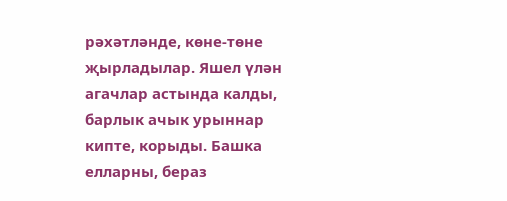рәхәтләнде, көне-төне җырладылар. Яшел үлән агачлар астында калды, барлык ачык урыннар кипте, корыды. Башка елларны, бераз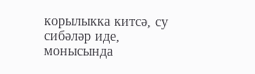корылыкка китсә, су сибәләр иде, монысында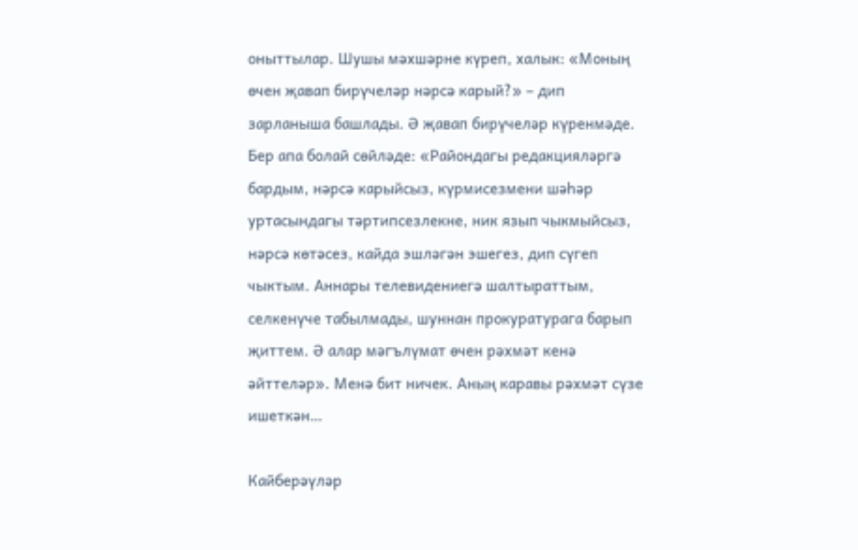оныттылар. Шушы мәхшәрне күреп, халык: «Моның өчен җавап бирүчеләр нәрсә карый?» – дип зарланыша башлады. Ә җавап бирүчеләр күренмәде. Бер апа болай сөйләде: «Райондагы редакцияләргә бардым, нәрсә карыйсыз, күрмисезмени шәһәр уртасындагы тәртипсезлекне, ник язып чыкмыйсыз, нәрсә көтәсез, кайда эшләгән эшегез, дип сүгеп чыктым. Аннары телевидениегә шалтыраттым, селкенүче табылмады, шуннан прокуратурага барып җиттем. Ә алар мәгълүмат өчен рәхмәт кенә әйттеләр». Менә бит ничек. Аның каравы рәхмәт сүзе ишеткән…

Кайберәүләр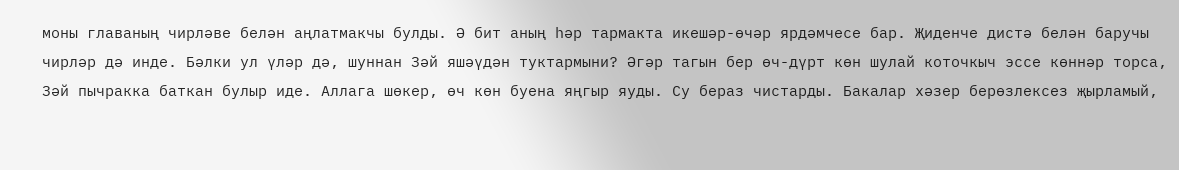моны главаның чирләве белән аңлатмакчы булды. Ә бит аның һәр тармакта икешәр-өчәр ярдәмчесе бар. Җиденче дистә белән баручы чирләр дә инде. Бәлки ул үләр дә, шуннан Зәй яшәүдән туктармыни? Әгәр тагын бер өч-дүрт көн шулай коточкыч эссе көннәр торса, Зәй пычракка баткан булыр иде. Аллага шөкер, өч көн буена яңгыр яуды. Су бераз чистарды. Бакалар хәзер берөзлексез җырламый,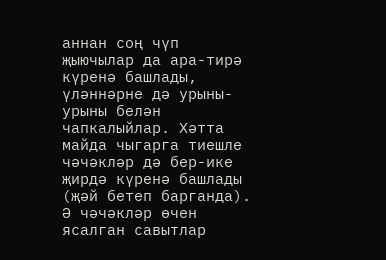аннан соң чүп җыючылар да ара-тирә күренә башлады, үләннәрне дә урыны-урыны белән чапкалыйлар. Хәтта майда чыгарга тиешле чәчәкләр дә бер-ике җирдә күренә башлады (җәй бетеп барганда). Ә чәчәкләр өчен ясалган савытлар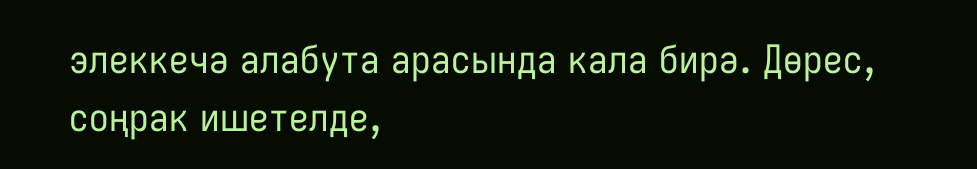элеккечә алабута арасында кала бирә. Дөрес, соңрак ишетелде,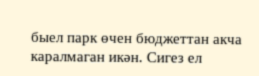быел парк өчен бюджеттан акча каралмаган икән. Сигез ел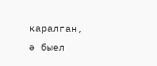каралган, ә быел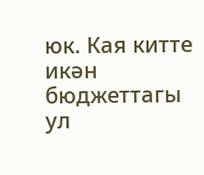юк. Кая китте икән бюджеттагы ул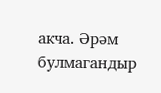акча. Әрәм булмагандыр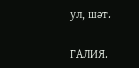ул, шәт.

ГАЛИЯ.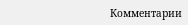Комментарии